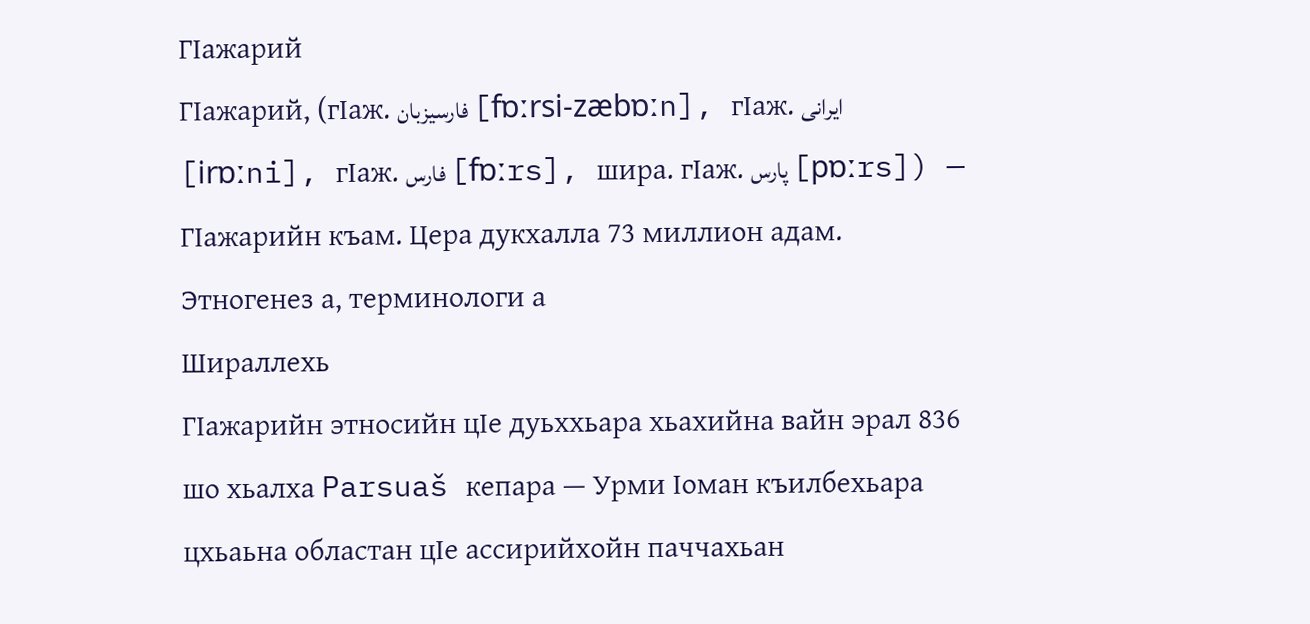ГӀажарий
ГӀажарий, (гӀаж. فارسیزبان [fɒːrsi-zæbɒːn], гӀаж. ایرانی [irɒːni], гӀаж. فارس [fɒːrs], шира. гӀаж. پارس [pɒːrs]) — ГӀажарийн къам. Цера дукхалла 73 миллион адам.
Этногенез а, терминологи а
Шираллехь
ГӀажарийн этносийн цӀе дуьххьара хьахийна вайн эрал 836 шо хьалха Parsuaš кепара — Урми Ӏоман къилбехьара цхьаьна областан цӀе ассирийхойн паччахьан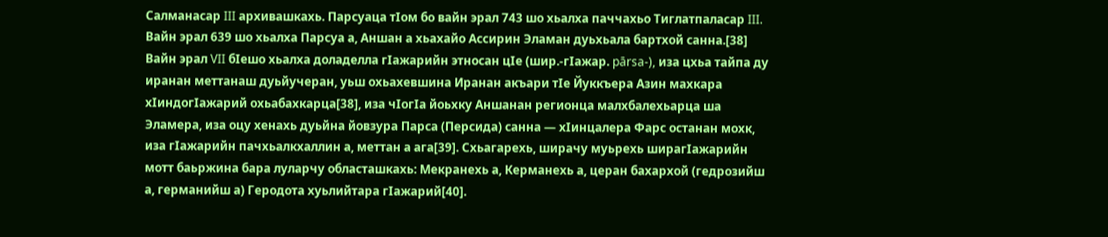Салманасар III архивашкахь. Парсуаца тӀом бо вайн эрал 743 шо хьалха паччахьо Тиглатпаласар III. Вайн эрал 639 шо хьалха Парсуа а, Аншан а хьахайо Ассирин Эламан дуьхьала бартхой санна.[38]
Вайн эрал VII бӀешо хьалха доладелла гӀажарийн этносан цӀе (шир.-гӀажар. pārsa-), иза цхьа тайпа ду иранан меттанаш дуьйучеран, уьш охьахевшина Иранан акъари тӀе Йуккъера Азин махкара хӀиндогӀажарий охьабахкарца[38], иза чӀогӀа йоьхку Аншанан регионца малхбалехьарца ша Эламера, иза оцу хенахь дуьйна йовзура Парса (Персида) санна — хӀинцалера Фарс останан мохк, иза гӀажарийн пачхьалкхаллин а, меттан а ага[39]. Схьагарехь, ширачу муьрехь ширагӀажарийн мотт баьржина бара луларчу областашкахь: Мекранехь а, Керманехь а, церан бахархой (гедрозийш а, германийш а) Геродота хуьлийтара гӀажарий[40].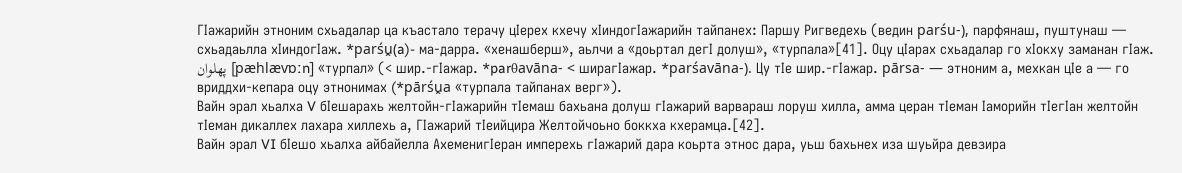ГӀажарийн этноним схьадалар ца къастало терачу цӀерех кхечу хӀиндогӀажарийн тайпанех: Паршу Ригведехь (ведин parśu-), парфянаш, пуштунаш — схьадаьлла хӀиндогӀаж. *parśṷ(a)- ма-дарра. «хенашберш», аьлчи а «доьртал дегӀ долуш», «турпала»[41]. Оцу цӀарах схьадалар го хӀокху заманан гӀаж. پهلوان [pæhlævɒːn] «турпал» (< шир.-гӀажар. *parθavāna- < ширагӀажар. *parśavāna-). Цу тӀе шир.-гӀажар. pārsa- — этноним а, мехкан цӀе а — го вриддхи-кепара оцу этнонимах (*pārśṷa «турпала тайпанах верг»).
Вайн эрал хьалха V бӀешарахь желтойн-гӀажарийн тӀемаш бахьана долуш гӀажарий варвараш лоруш хилла, амма церан тӀеман Ӏаморийн тӀегӀан желтойн тӀеман дикаллех лахара хиллехь а, ГӀажарий тӀеийцира Желтойчоьно боккха кхерамца.[42].
Вайн эрал VI бӀешо хьалха айбайелла АхеменигӀеран имперехь гӀажарий дара коьрта этнос дара, уьш бахьнех иза шуьйра девзира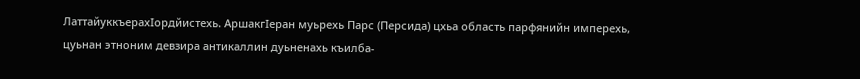ЛаттайуккъерахӀордйистехь. АршакгӀеран муьрехь Парс (Персида) цхьа область парфянийн имперехь, цуьнан этноним девзира антикаллин дуьненахь къилба-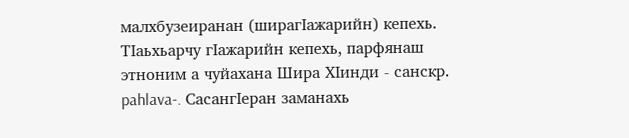малхбузеиранан (ширагӀажарийн) кепехь.
ТӀаьхьарчу гӀажарийн кепехь, парфянаш этноним а чуйахана Шира ХӀинди - санскр. pahlava-. СасангӀеран заманахь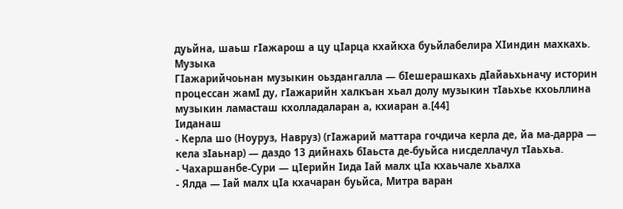дуьйна, шаьш гӀажарош а цу цӀарца кхайкха буьйлабелира ХӀиндин махкахь.
Музыка
ГӀажарийчоьнан музыкин оьздангалла — бӀешерашкахь дӀайаьхьначу историн процессан жамӀ ду, гӀажарийн халкъан хьал долу музыкин тӀаьхье кхоьллина музыкин ламасташ кхолладаларан а, кхиаран а.[44]
Ӏиданаш
- Керла шо (Ноуруз, Навруз) (гӀажарий маттара гочдича керла де, йа ма-дарра — кела зӀаьнар) — даздо 13 дийнахь бӀаьста де-буьйса нисделлачул тӀаьхьа.
- Чахаршанбе-Сури — цӀерийн Ӏида Ӏай малх цӀа кхаьчале хьалха
- Ялда — Ӏай малх цӀа кхачаран буьйса, Митра варан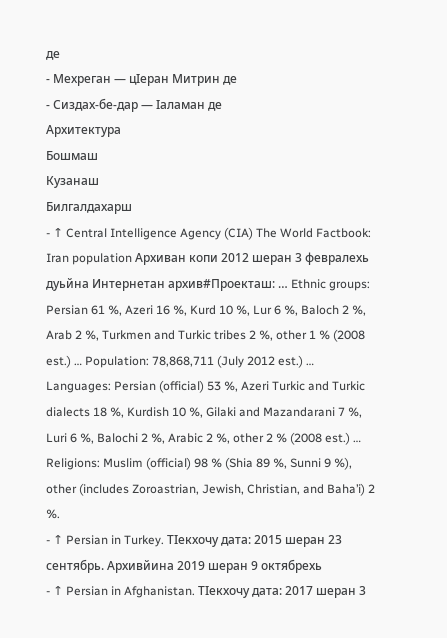де
- Мехреган — цӀеран Митрин де
- Сиздах-бе-дар — Ӏаламан де
Архитектура
Бошмаш
Кузанаш
Билгалдахарш
- ↑ Central Intelligence Agency (CIA) The World Factbook: Iran population Архиван копи 2012 шеран 3 февралехь дуьйна Интернетан архив#Проекташ: … Ethnic groups: Persian 61 %, Azeri 16 %, Kurd 10 %, Lur 6 %, Baloch 2 %, Arab 2 %, Turkmen and Turkic tribes 2 %, other 1 % (2008 est.) … Population: 78,868,711 (July 2012 est.) … Languages: Persian (official) 53 %, Azeri Turkic and Turkic dialects 18 %, Kurdish 10 %, Gilaki and Mazandarani 7 %, Luri 6 %, Balochi 2 %, Arabic 2 %, other 2 % (2008 est.) … Religions: Muslim (official) 98 % (Shia 89 %, Sunni 9 %), other (includes Zoroastrian, Jewish, Christian, and Baha’i) 2 %.
- ↑ Persian in Turkey. ТӀекхочу дата: 2015 шеран 23 сентябрь. Архивйина 2019 шеран 9 октябрехь
- ↑ Persian in Afghanistan. ТӀекхочу дата: 2017 шеран 3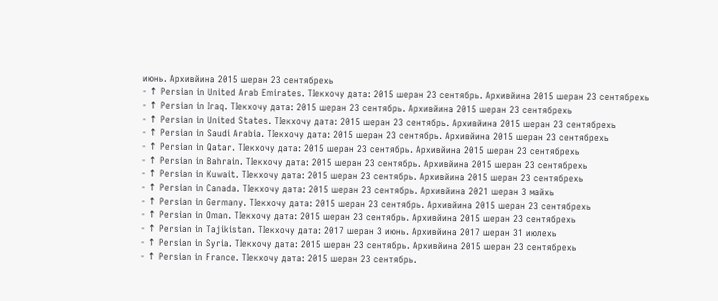июнь. Архивйина 2015 шеран 23 сентябрехь
- ↑ Persian in United Arab Emirates. ТӀекхочу дата: 2015 шеран 23 сентябрь. Архивйина 2015 шеран 23 сентябрехь
- ↑ Persian in Iraq. ТӀекхочу дата: 2015 шеран 23 сентябрь. Архивйина 2015 шеран 23 сентябрехь
- ↑ Persian in United States. ТӀекхочу дата: 2015 шеран 23 сентябрь. Архивйина 2015 шеран 23 сентябрехь
- ↑ Persian in Saudi Arabia. ТӀекхочу дата: 2015 шеран 23 сентябрь. Архивйина 2015 шеран 23 сентябрехь
- ↑ Persian in Qatar. ТӀекхочу дата: 2015 шеран 23 сентябрь. Архивйина 2015 шеран 23 сентябрехь
- ↑ Persian in Bahrain. ТӀекхочу дата: 2015 шеран 23 сентябрь. Архивйина 2015 шеран 23 сентябрехь
- ↑ Persian in Kuwait. ТӀекхочу дата: 2015 шеран 23 сентябрь. Архивйина 2015 шеран 23 сентябрехь
- ↑ Persian in Canada. ТӀекхочу дата: 2015 шеран 23 сентябрь. Архивйина 2021 шеран 3 майхь
- ↑ Persian in Germany. ТӀекхочу дата: 2015 шеран 23 сентябрь. Архивйина 2015 шеран 23 сентябрехь
- ↑ Persian in Oman. ТӀекхочу дата: 2015 шеран 23 сентябрь. Архивйина 2015 шеран 23 сентябрехь
- ↑ Persian in Tajikistan. ТӀекхочу дата: 2017 шеран 3 июнь. Архивйина 2017 шеран 31 июлехь
- ↑ Persian in Syria. ТӀекхочу дата: 2015 шеран 23 сентябрь. Архивйина 2015 шеран 23 сентябрехь
- ↑ Persian in France. ТӀекхочу дата: 2015 шеран 23 сентябрь.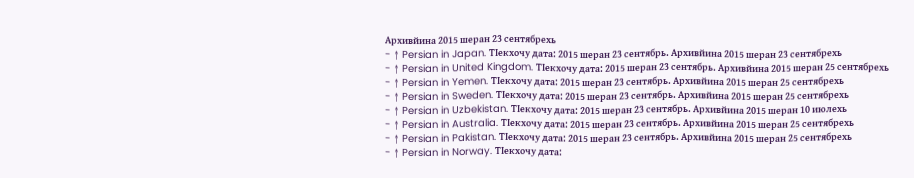Архивйина 2015 шеран 23 сентябрехь
- ↑ Persian in Japan. ТӀекхочу дата: 2015 шеран 23 сентябрь. Архивйина 2015 шеран 23 сентябрехь
- ↑ Persian in United Kingdom. ТӀекхочу дата: 2015 шеран 23 сентябрь. Архивйина 2015 шеран 25 сентябрехь
- ↑ Persian in Yemen. ТӀекхочу дата: 2015 шеран 23 сентябрь. Архивйина 2015 шеран 25 сентябрехь
- ↑ Persian in Sweden. ТӀекхочу дата: 2015 шеран 23 сентябрь. Архивйина 2015 шеран 25 сентябрехь
- ↑ Persian in Uzbekistan. ТӀекхочу дата: 2015 шеран 23 сентябрь. Архивйина 2015 шеран 10 июлехь
- ↑ Persian in Australia. ТӀекхочу дата: 2015 шеран 23 сентябрь. Архивйина 2015 шеран 25 сентябрехь
- ↑ Persian in Pakistan. ТӀекхочу дата: 2015 шеран 23 сентябрь. Архивйина 2015 шеран 25 сентябрехь
- ↑ Persian in Norway. ТӀекхочу дата: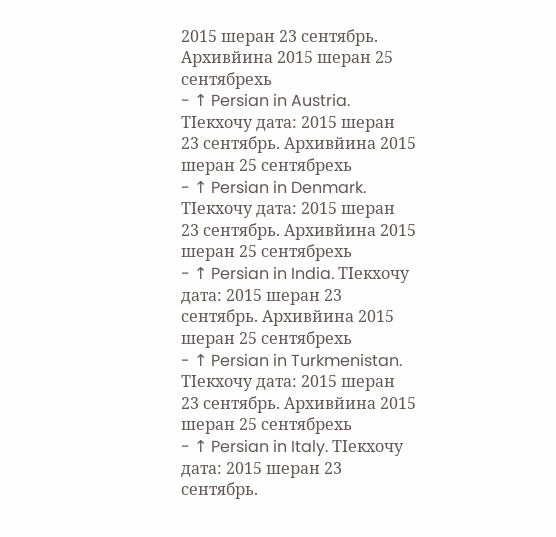2015 шеран 23 сентябрь. Архивйина 2015 шеран 25 сентябрехь
- ↑ Persian in Austria. ТӀекхочу дата: 2015 шеран 23 сентябрь. Архивйина 2015 шеран 25 сентябрехь
- ↑ Persian in Denmark. ТӀекхочу дата: 2015 шеран 23 сентябрь. Архивйина 2015 шеран 25 сентябрехь
- ↑ Persian in India. ТӀекхочу дата: 2015 шеран 23 сентябрь. Архивйина 2015 шеран 25 сентябрехь
- ↑ Persian in Turkmenistan. ТӀекхочу дата: 2015 шеран 23 сентябрь. Архивйина 2015 шеран 25 сентябрехь
- ↑ Persian in Italy. ТӀекхочу дата: 2015 шеран 23 сентябрь.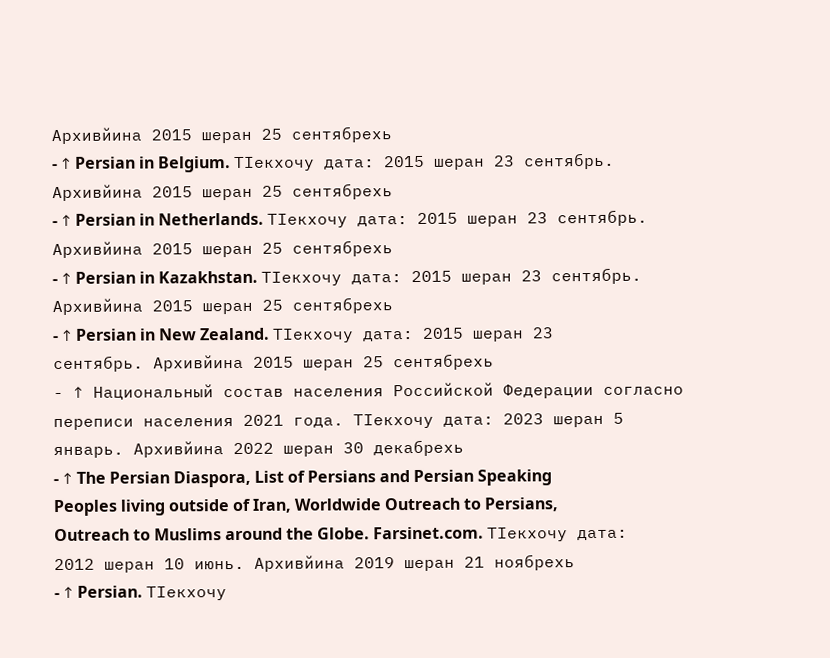Архивйина 2015 шеран 25 сентябрехь
- ↑ Persian in Belgium. ТӀекхочу дата: 2015 шеран 23 сентябрь. Архивйина 2015 шеран 25 сентябрехь
- ↑ Persian in Netherlands. ТӀекхочу дата: 2015 шеран 23 сентябрь. Архивйина 2015 шеран 25 сентябрехь
- ↑ Persian in Kazakhstan. ТӀекхочу дата: 2015 шеран 23 сентябрь. Архивйина 2015 шеран 25 сентябрехь
- ↑ Persian in New Zealand. ТӀекхочу дата: 2015 шеран 23 сентябрь. Архивйина 2015 шеран 25 сентябрехь
- ↑ Национальный состав населения Российской Федерации согласно переписи населения 2021 года. ТӀекхочу дата: 2023 шеран 5 январь. Архивйина 2022 шеран 30 декабрехь
- ↑ The Persian Diaspora, List of Persians and Persian Speaking Peoples living outside of Iran, Worldwide Outreach to Persians, Outreach to Muslims around the Globe. Farsinet.com. ТӀекхочу дата: 2012 шеран 10 июнь. Архивйина 2019 шеран 21 ноябрехь
- ↑ Persian. ТӀекхочу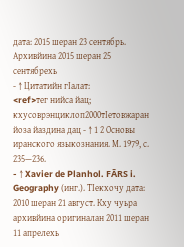дата: 2015 шеран 23 сентябрь. Архивйина 2015 шеран 25 сентябрехь
- ↑ Цитатийн гӀалат:
<ref>тег нийса йац; кхусоврэнциклоп2000тIетовжаран йоза йаздина дац - ↑ 1 2 Основы иранского языкознания. М. 1979, с. 235—236.
- ↑ Xavier de Planhol. FĀRS i. Geography (инг.). ТӀекхочу дата: 2010 шеран 21 август. Кху чуьра архивйина оригиналан 2011 шеран 11 апрелехь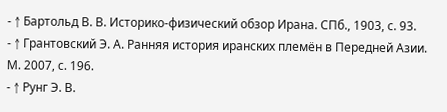- ↑ Бартольд В. В. Историко-физический обзор Ирана. СПб., 1903, с. 93.
- ↑ Грантовский Э. А. Ранняя история иранских племён в Передней Азии. М. 2007, с. 196.
- ↑ Рунг Э. В.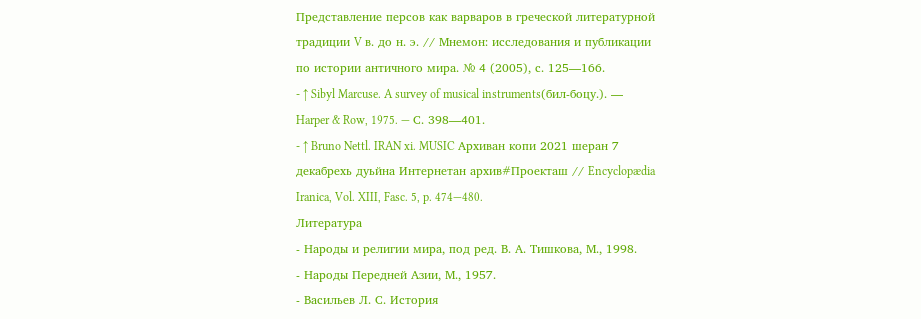Представление персов как варваров в греческой литературной традиции V в. до н. э. // Мнемон: исследования и публикации по истории античного мира. № 4 (2005), с. 125—166.
- ↑ Sibyl Marcuse. A survey of musical instruments(бил-боцу.). — Harper & Row, 1975. — С. 398—401.
- ↑ Bruno Nettl. IRAN xi. MUSIC Архиван копи 2021 шеран 7 декабрехь дуьйна Интернетан архив#Проекташ // Encyclopædia Iranica, Vol. XIII, Fasc. 5, p. 474—480.
Литература
- Народы и религии мира, под ред. В. А. Тишкова, М., 1998.
- Народы Передней Азии, М., 1957.
- Васильев Л. С. История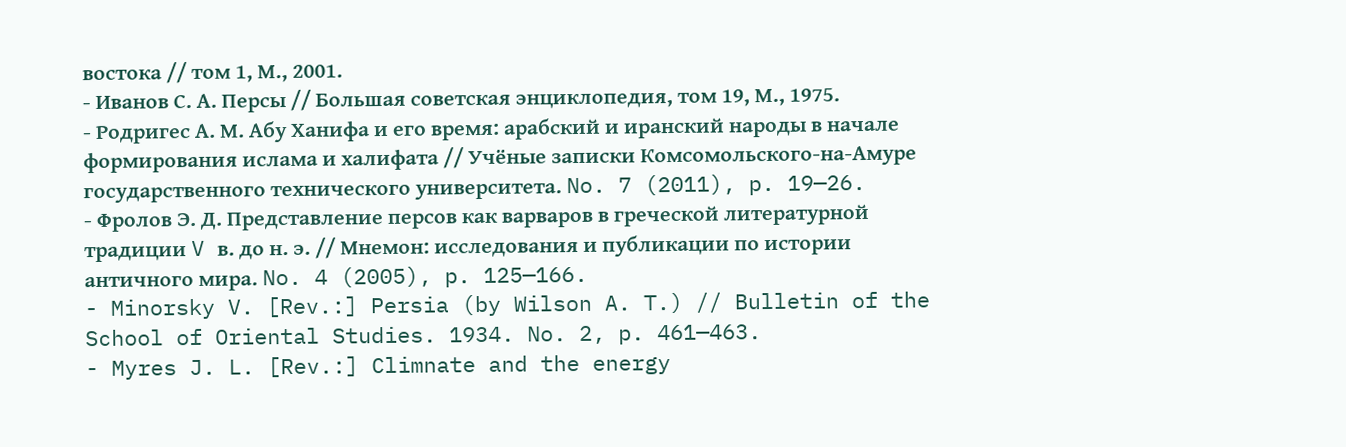востока // том 1, М., 2001.
- Иванов С. А. Персы // Большая советская энциклопедия, том 19, М., 1975.
- Родригес А. М. Абу Ханифа и его время: арабский и иранский народы в начале формирования ислама и халифата // Учёные записки Комсомольского-на-Амуре государственного технического университета. No. 7 (2011), p. 19—26.
- Фролов Э. Д. Представление персов как варваров в греческой литературной традиции V в. до н. э. // Мнемон: исследования и публикации по истории античного мира. No. 4 (2005), p. 125—166.
- Minorsky V. [Rev.:] Persia (by Wilson A. T.) // Bulletin of the School of Oriental Studies. 1934. No. 2, p. 461—463.
- Myres J. L. [Rev.:] Climnate and the energy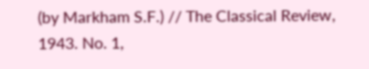(by Markham S.F.) // The Classical Review, 1943. No. 1,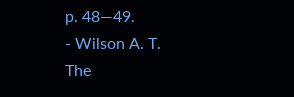p. 48—49.
- Wilson A. T. The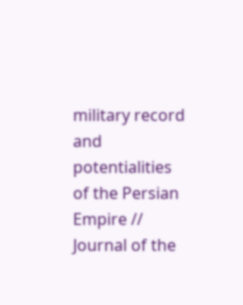military record and potentialities of the Persian Empire // Journal of the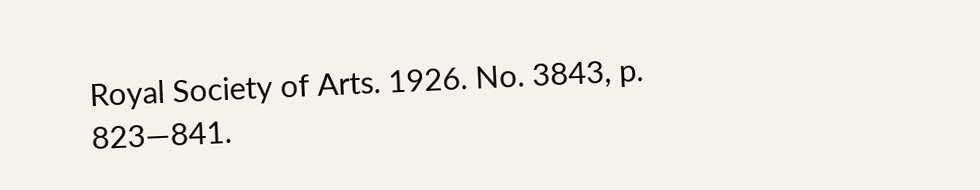Royal Society of Arts. 1926. No. 3843, p. 823—841.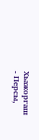Хьажоргаш
- Персы,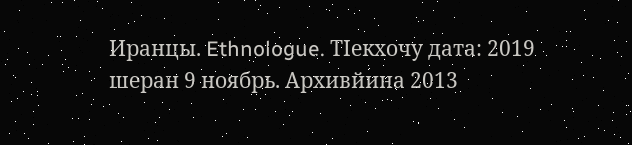Иранцы. Ethnologue. ТӀекхочу дата: 2019 шеран 9 ноябрь. Архивйина 2013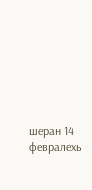шеран 14 февралехь